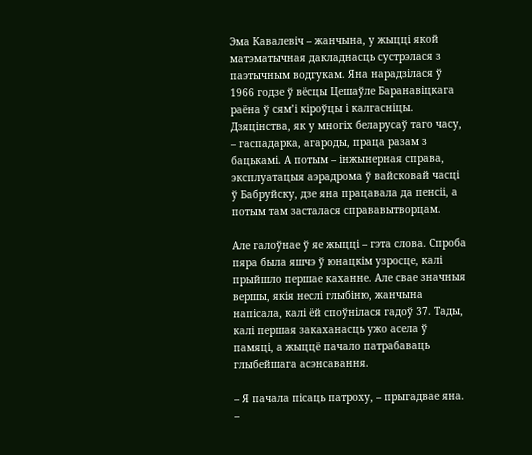Эма Кавалевіч – жанчына, у жыцці якой матэматычная дакладнасць сустрэлася з паэтычным водгукам. Яна нарадзілася ў 1966 годзе ў вёсцы Цешаўле Баранавіцкага раёна ў сям’і кіроўцы і калгасніцы. Дзяцінства, як у многіх беларусаў таго часу, – гаспадарка, агароды, праца разам з бацькамі. А потым – інжынерная справа, эксплуатацыя аэрадрома ў вайсковай часці ў Бабруйску, дзе яна працавала да пенсіі, а потым там засталася справавытворцам.

Але галоўнае ў яе жыцці – гэта слова. Спроба пяра была яшчэ ў юнацкім узросце, калі прыйшло першае каханне. Але свае значныя вершы, якія неслі глыбіню, жанчына напісала, калі ёй споўнілася гадоў 37. Тады, калі першая закаханасць ужо асела ў памяці, а жыццё пачало патрабаваць глыбейшага асэнсавання.

– Я пачала пісаць патроху, – прыгадвае яна. –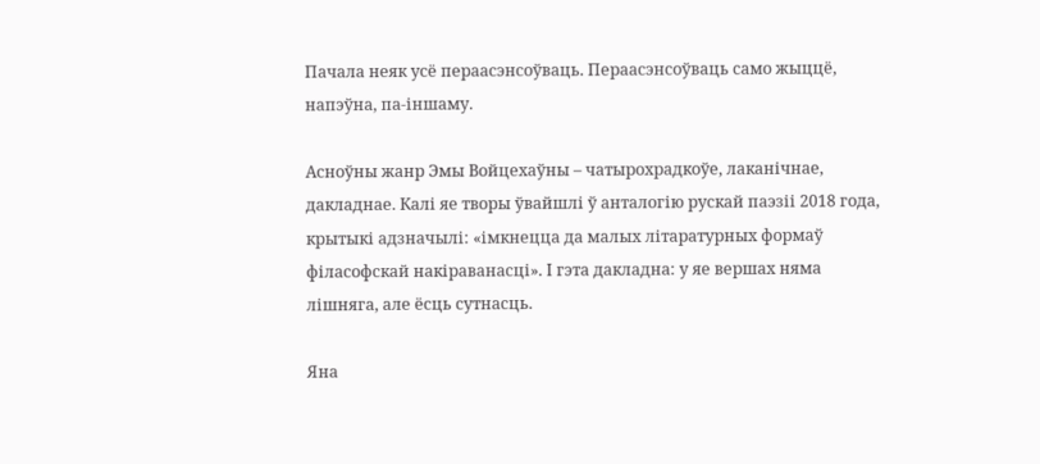Пачала неяк усё пераасэнсоўваць. Пераасэнсоўваць само жыццё, напэўна, па-іншаму.

Асноўны жанр Эмы Войцехаўны – чатырохрадкоўе, лаканічнае, дакладнае. Калі яе творы ўвайшлі ў анталогію рускай паэзіі 2018 года, крытыкі адзначылі: «імкнецца да малых літаратурных формаў філасофскай накіраванасці». І гэта дакладна: у яе вершах няма лішняга, але ёсць сутнасць.

Яна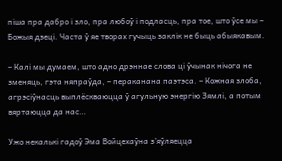піша пра дабро і зло, пра любоў і подласць, пра тое, што ўсе мы – Божыя дзеці. Часта ў яе творах гучыць заклік не быць абыякавым.

– Калі мы думаем, што адно дрэннае слова ці ўчынак нічога не зменяць, гэта няпраўда, – пераканана паэтэса. – Кожная злоба, агрэсіўнасць выплёскваюцца ў агульную энергію Зямлі, а потым вяртаюцца да нас…

Ужо некалькі гадоў Эма Войцехаўна з’яўляецца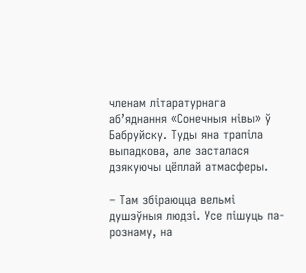членам літаратурнага аб’яднання «Сонечныя нівы» ў Бабруйску. Туды яна трапіла выпадкова, але засталася дзякуючы цёплай атмасферы.

– Там збіраюцца вельмі душэўныя людзі. Усе пішуць па-рознаму, на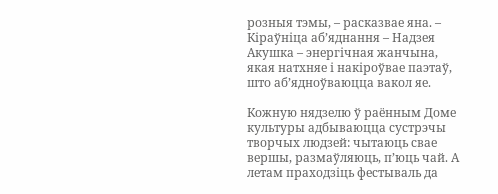розныя тэмы, – расказвае яна. – Кіраўніца аб’яднання – Надзея Акушка – энергічная жанчына, якая натхняе і накіроўвае паэтаў, што аб’ядноўваюцца вакол яе.

Кожную нядзелю ў раённым Доме культуры адбываюцца сустрэчы творчых людзей: чытаюць свае вершы, размаўляюць, п’юць чай. А летам праходзіць фестываль да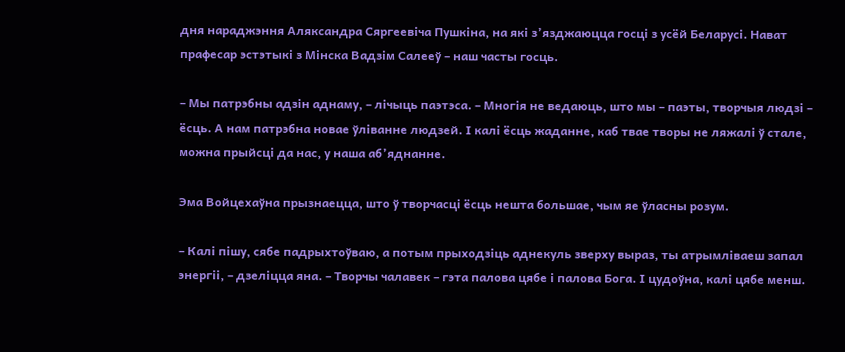дня нараджэння Аляксандра Сяргеевіча Пушкіна, на які з’язджаюцца госці з усёй Беларусі. Нават прафесар эстэтыкі з Мінска Вадзім Салееў – наш часты госць.

– Мы патрэбны адзін аднаму, – лічыць паэтэса. – Многія не ведаюць, што мы – паэты, творчыя людзі – ёсць. А нам патрэбна новае ўліванне людзей. І калі ёсць жаданне, каб твае творы не ляжалі ў стале, можна прыйсці да нас, у наша аб’яднанне.

Эма Войцехаўна прызнаецца, што ў творчасці ёсць нешта большае, чым яе ўласны розум.

– Калі пішу, сябе падрыхтоўваю, а потым прыходзіць аднекуль зверху выраз, ты атрымліваеш запал энергіі, – дзеліцца яна. – Творчы чалавек – гэта палова цябе і палова Бога. І цудоўна, калі цябе менш.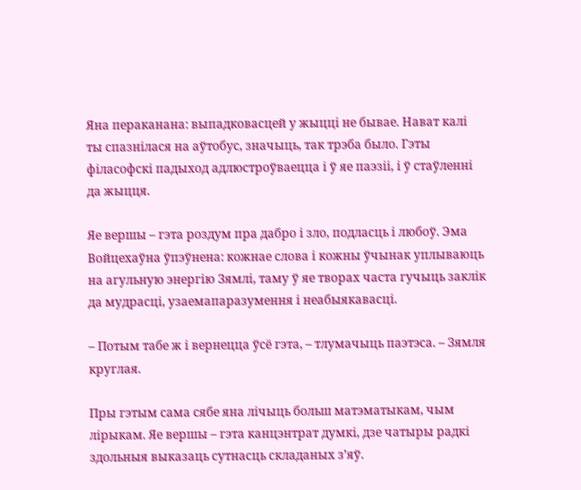Яна пераканана: выпадковасцей у жыцці не бывае. Нават калі ты спазнілася на аўтобус, значыць, так трэба было. Гэты філасофскі падыход адлюстроўваецца і ў яе паэзіі, і ў стаўленні да жыцця.

Яе вершы – гэта роздум пра дабро і зло, подласць і любоў. Эма Войцехаўна ўпэўнена: кожнае слова і кожны ўчынак уплываюць на агульную энергію Зямлі, таму ў яе творах часта гучыць заклік да мудрасці, узаемапаразумення і неабыякавасці.

– Потым табе ж і вернецца ўсё гэта, – тлумачыць паэтэса. – Зямля круглая.

Пры гэтым сама сябе яна лічыць больш матэматыкам, чым лірыкам. Яе вершы – гэта канцэнтрат думкі, дзе чатыры радкі здольныя выказаць сутнасць складаных з’яў.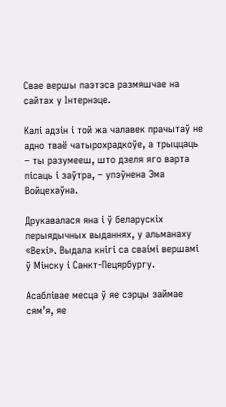Свае вершы паэтэса размяшчае на сайтах у Інтернэце.

Калі адзін і той жа чалавек прачытаў не адно тваё чатырохрадкоўе, а трыццаць – ты разумееш, што дзеля яго варта пісаць і заўтра, – упэўнена Эма Войцехаўна.

Друкавалася яна і ў беларускіх перыядычных выданнях, у альманаху «Вехі». Выдала кнігі са сваімі вершамі ў Мінску і Санкт-Пецярбургу.

Асаблівае месца ў яе сэрцы займае сям’я, яе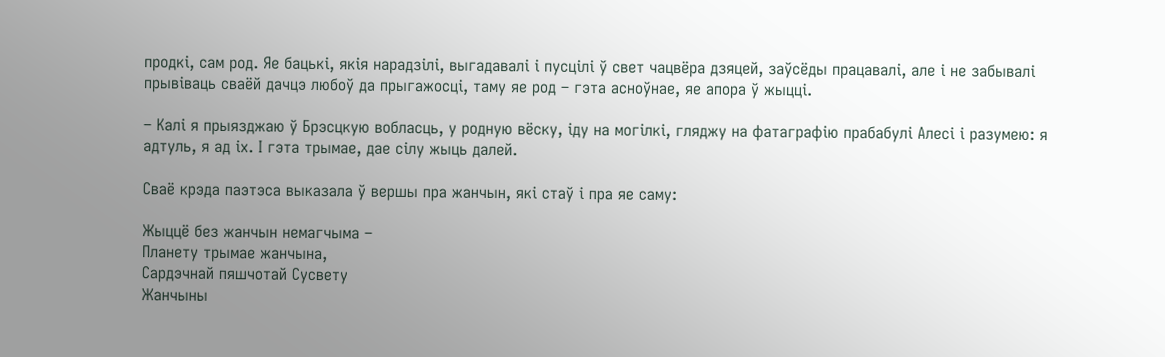продкі, сам род. Яе бацькі, якія нарадзілі, выгадавалі і пусцілі ў свет чацвёра дзяцей, заўсёды працавалі, але і не забывалі прывіваць сваёй дачцэ любоў да прыгажосці, таму яе род – гэта асноўнае, яе апора ў жыцці.

– Калі я прыязджаю ў Брэсцкую вобласць, у родную вёску, іду на могілкі, гляджу на фатаграфію прабабулі Алесі і разумею: я адтуль, я ад іх. І гэта трымае, дае сілу жыць далей.

Сваё крэда паэтэса выказала ў вершы пра жанчын, які стаў і пра яе саму:

Жыццё без жанчын немагчыма –
Планету трымае жанчына,
Сардэчнай пяшчотай Сусвету
Жанчыны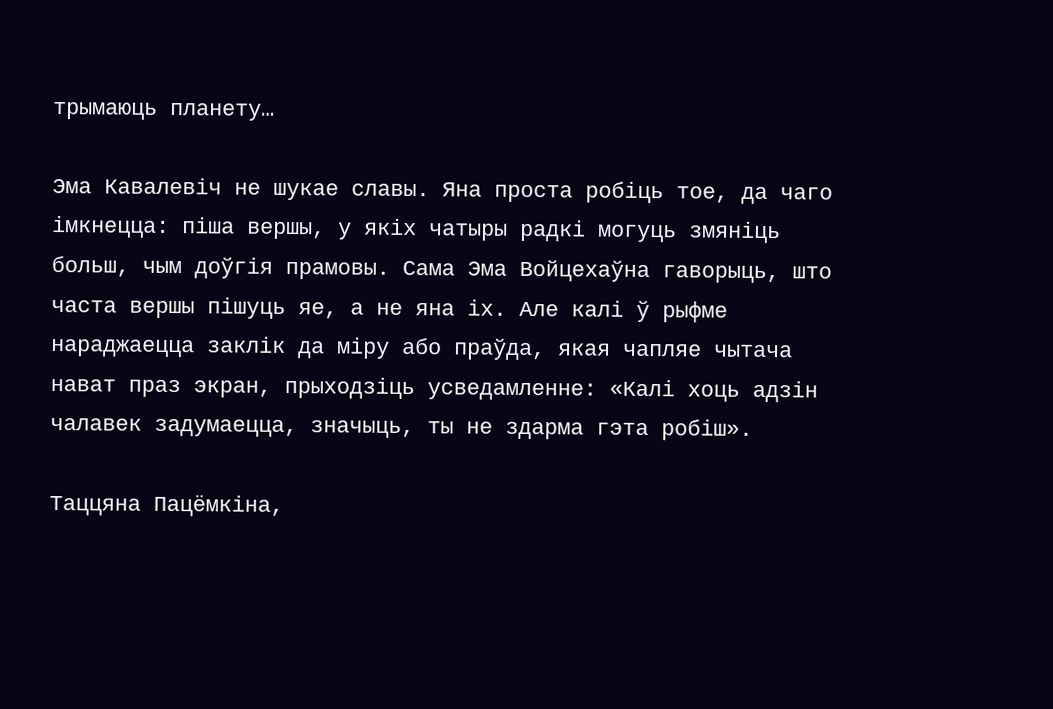трымаюць планету…

Эма Кавалевіч не шукае славы. Яна проста робіць тое, да чаго імкнецца: піша вершы, у якіх чатыры радкі могуць змяніць больш, чым доўгія прамовы. Сама Эма Войцехаўна гаворыць, што часта вершы пішуць яе, а не яна іх. Але калі ў рыфме нараджаецца заклік да міру або праўда, якая чапляе чытача нават праз экран, прыходзіць усведамленне: «Калі хоць адзін чалавек задумаецца, значыць, ты не здарма гэта робіш».

Таццяна Пацёмкіна,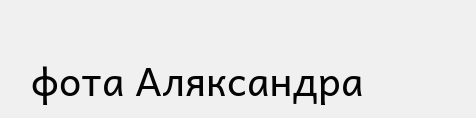фота Аляксандра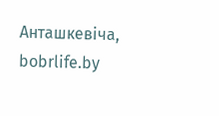Анташкевіча, bobrlife.by